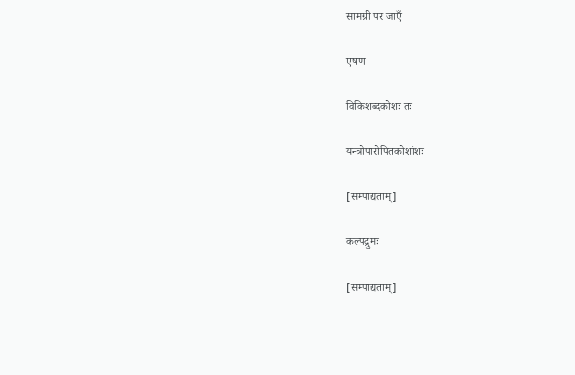सामग्री पर जाएँ

एषण

विकिशब्दकोशः तः

यन्त्रोपारोपितकोशांशः

[सम्पाद्यताम्]

कल्पद्रुमः

[सम्पाद्यताम्]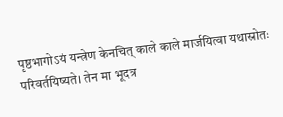पृष्ठभागोऽयं यन्त्रेण केनचित् काले काले मार्जयित्वा यथास्रोतः परिवर्तयिष्यते। तेन मा भूदत्र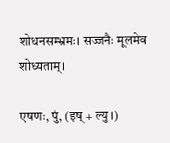शोधनसम्भ्रमः। सज्जनैः मूलमेव शोध्यताम्।

एषणः, पुं, (इष् + ल्यु ।)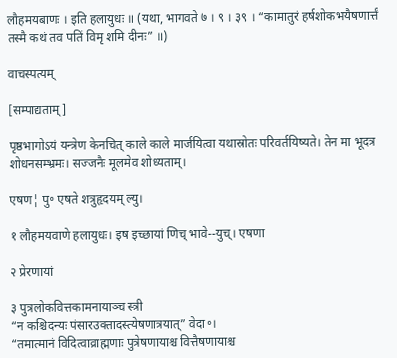लौहमयबाणः । इति हलायुधः ॥ (यथा, भागवते ७ । ९ । ३९ । “कामातुरं हर्षशोकभयैषणार्त्तं तस्मै कथं तव पतिं विमृ शमि दीनः” ॥)

वाचस्पत्यम्

[सम्पाद्यताम्]

पृष्ठभागोऽयं यन्त्रेण केनचित् काले काले मार्जयित्वा यथास्रोतः परिवर्तयिष्यते। तेन मा भूदत्र शोधनसम्भ्रमः। सज्जनैः मूलमेव शोध्यताम्।

एषण¦ पु॰ एषते शत्रुहृदयम् ल्यु।

१ लौहमयवाणे हलायुधः। इष इच्छायां णिच् भावे--युच्। एषणा

२ प्रेरणायां

३ पुत्रलोकवित्तकामनायाञ्च स्त्री
“न कश्चिदन्यः पंसारउक्तादस्त्येषणात्रयात्” वेदा॰।
“तमात्मानं विदित्वाव्राह्मणाः पुत्रेषणायाश्च वित्तैषणायाश्च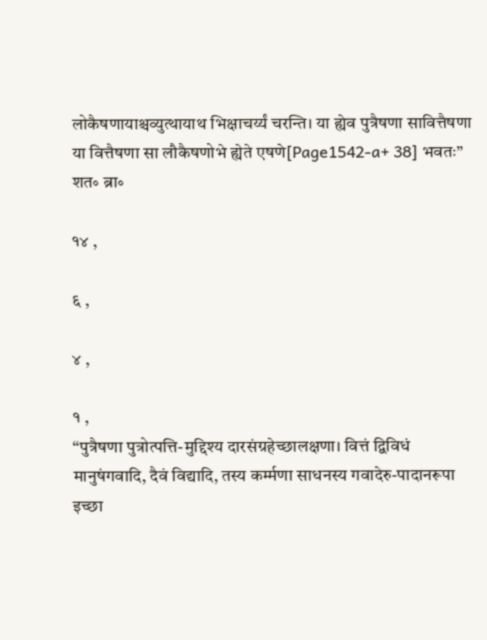लोकैषणायाश्चव्युत्थायाथ भिक्षाचर्य्यं चरन्ति। या ह्येव पुत्रैषणा सावित्तैषणा या वित्तैषणा सा लौकैषणोभे ह्येते एषणे[Page1542-a+ 38] भवतः” शत॰ ब्रा॰

१४ ,

६ ,

४ ,

१ ,
“पुत्रैषणा पुत्रोत्पत्ति-मुद्दिश्य दारसंग्रहेच्छालक्षणा। वित्तं द्विविधं मानुषंगवादि, दैवं विद्यादि, तस्य कर्म्मणा साधनस्य गवादेरु-पादानरूपा इच्छा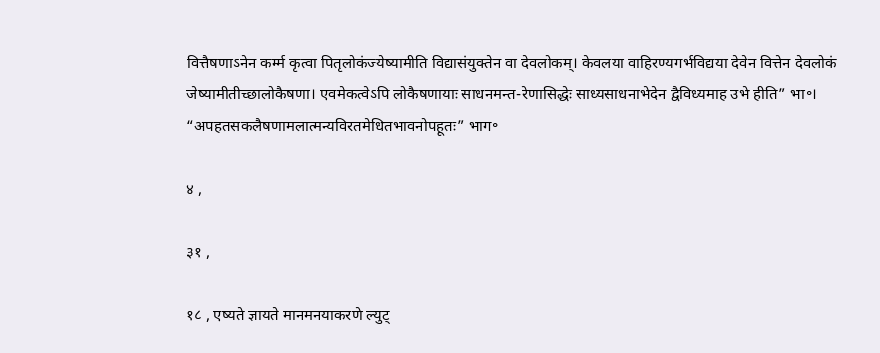वित्तैषणाऽनेन कर्म्म कृत्वा पितृलोकंज्येष्यामीति विद्यासंयुक्तेन वा देवलोकम्। केवलया वाहिरण्यगर्भविद्यया देवेन वित्तेन देवलोकं जेष्यामीतीच्छालोकैषणा। एवमेकत्वेऽपि लोकैषणायाः साधनमन्त-रेणासिद्धेः साध्यसाधनाभेदेन द्वैविध्यमाह उभे हीति” भा॰।
“अपहतसकलैषणामलात्मन्यविरतमेधितभावनोपहूतः” भाग॰

४ ,

३१ ,

१८ , एष्यते ज्ञायते मानमनयाकरणे ल्युट्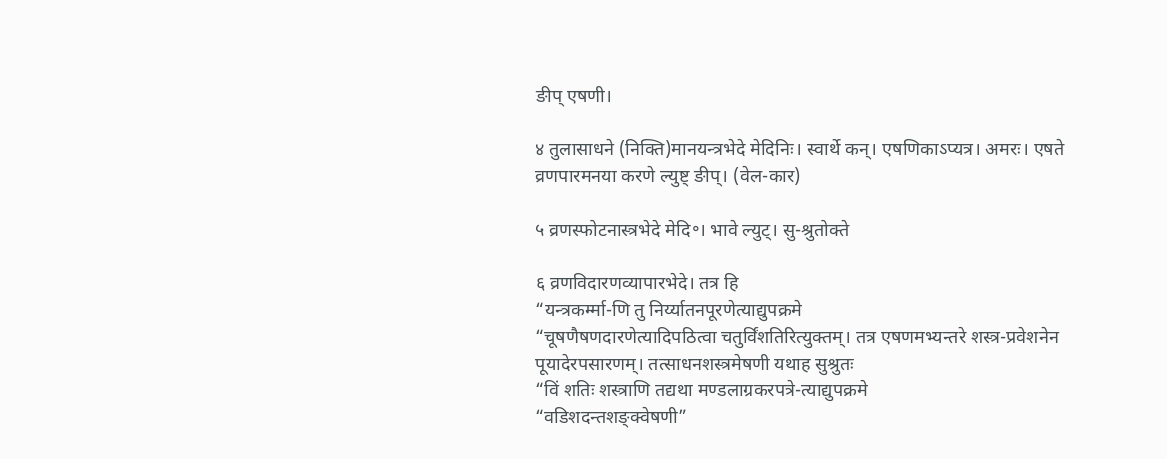ङीप् एषणी।

४ तुलासाधने (निक्ति)मानयन्त्रभेदे मेदिनिः। स्वार्थे कन्। एषणिकाऽप्यत्र। अमरः। एषते व्रणपारमनया करणे ल्युष्ट् ङीप्। (वेल-कार)

५ व्रणस्फोटनास्त्रभेदे मेदि॰। भावे ल्युट्। सु-श्रुतोक्ते

६ व्रणविदारणव्यापारभेदे। तत्र हि
“यन्त्रकर्म्मा-णि तु निर्य्यातनपूरणेत्याद्युपक्रमे
“चूषणैषणदारणेत्यादिपठित्वा चतुर्विंशतिरित्युक्तम्। तत्र एषणमभ्यन्तरे शस्त्र-प्रवेशनेन पूयादेरपसारणम्। तत्साधनशस्त्रमेषणी यथाह सुश्रुतः
“विं शतिः शस्त्राणि तद्यथा मण्डलाग्रकरपत्रे-त्याद्युपक्रमे
“वडिशदन्तशङ्क्वेषणी”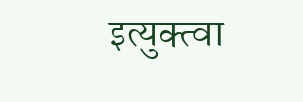इत्युक्त्वा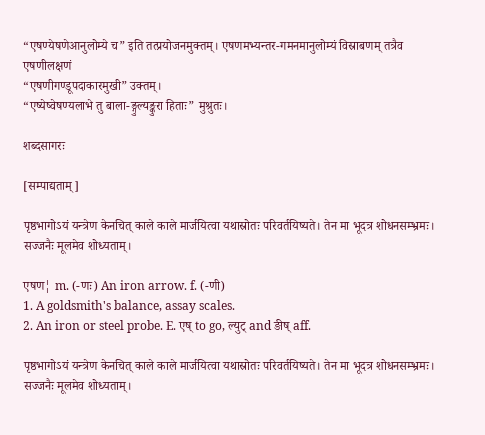“एषण्येषणेआनुलोम्ये च” इति तत्प्रयोजनमुक्तम्। एषणमभ्यन्तर-गमनमानुलोम्यं विस्राबणम् तत्रैव एषणीलक्षणं
“एषणीगण्डूपदाकारमुखी” उक्तम्।
“एष्येष्वेषण्यलाभे तु बाला-ङ्गुल्यङ्कुरा हिताः” मुश्रुतः।

शब्दसागरः

[सम्पाद्यताम्]

पृष्ठभागोऽयं यन्त्रेण केनचित् काले काले मार्जयित्वा यथास्रोतः परिवर्तयिष्यते। तेन मा भूदत्र शोधनसम्भ्रमः। सज्जनैः मूलमेव शोध्यताम्।

एषण¦ m. (-णः) An iron arrow. f. (-णी)
1. A goldsmith's balance, assay scales.
2. An iron or steel probe. E. एष् to go, ल्युट् and ङीष् aff.

पृष्ठभागोऽयं यन्त्रेण केनचित् काले काले मार्जयित्वा यथास्रोतः परिवर्तयिष्यते। तेन मा भूदत्र शोधनसम्भ्रमः। सज्जनैः मूलमेव शोध्यताम्।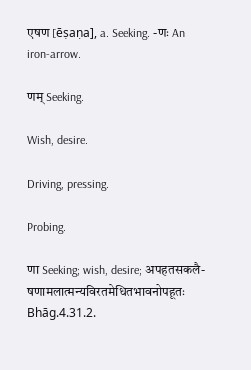एषण [ēṣaṇa], a. Seeking. -णः An iron-arrow.

णम् Seeking.

Wish, desire.

Driving, pressing.

Probing.

णा Seeking; wish, desire; अपहतसकलै- षणामलात्मन्यविरतमेधितभावनोपहूतः Bhāg.4.31.2.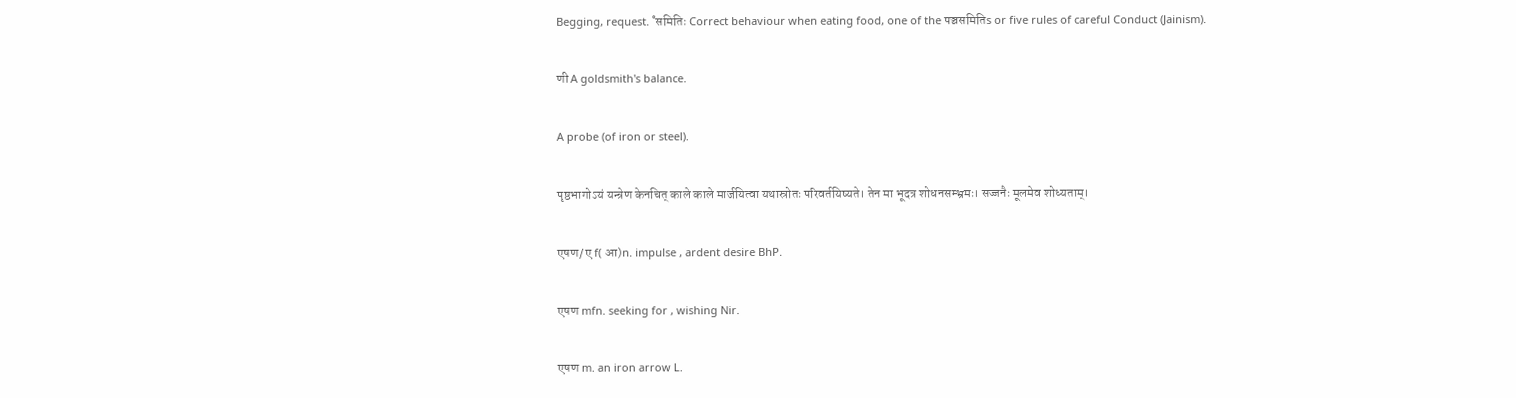Begging, request. ˚समितिः Correct behaviour when eating food, one of the पञ्चसमितिs or five rules of careful Conduct (Jainism).

णी A goldsmith's balance.

A probe (of iron or steel).

पृष्ठभागोऽयं यन्त्रेण केनचित् काले काले मार्जयित्वा यथास्रोतः परिवर्तयिष्यते। तेन मा भूदत्र शोधनसम्भ्रमः। सज्जनैः मूलमेव शोध्यताम्।

एषण/ ए f( आ)n. impulse , ardent desire BhP.

एषण mfn. seeking for , wishing Nir.

एषण m. an iron arrow L.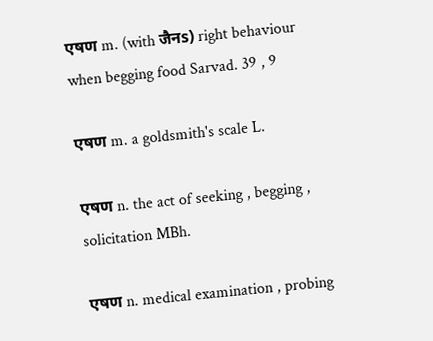एषण m. (with जैनs) right behaviour when begging food Sarvad. 39 , 9

एषण m. a goldsmith's scale L.

एषण n. the act of seeking , begging , solicitation MBh.

एषण n. medical examination , probing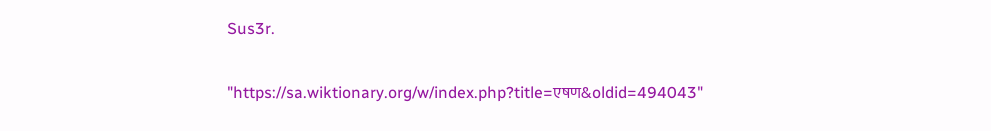Sus3r.

"https://sa.wiktionary.org/w/index.php?title=एषण&oldid=494043"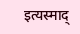इत्यस्माद्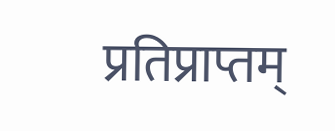प्रतिप्राप्तम्